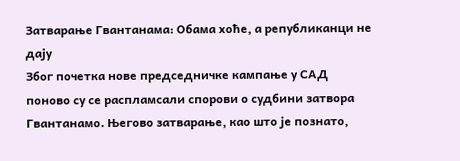Затварање Гвантанама: Обама хоће, а републиканци не дају
Због почетка нове председничке кампање у САД поново су се распламсали спорови о судбини затвора Гвантанамо. Његово затварање, као што је познато,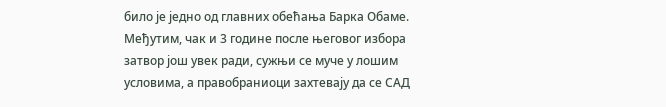било је једно од главних обећања Барка Обаме. Међутим, чак и 3 године после његовог избора затвор још увек ради, сужњи се муче у лошим условима, а правобраниоци захтевају да се САД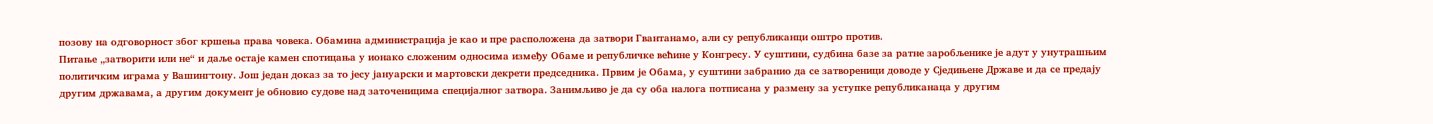позову на одговорност због кршења права човека. Обамина администрација је као и пре расположена да затвори Гвантанамо, али су републиканци оштро против.
Питање „затворити или не“ и даље остаје камен спотицања у ионако сложеним односима између Обаме и републичке већине у Конгресу. У суштини, судбина базе за ратне заробљенике је адут у унутрашњим политичким играма у Вашингтону. Још један доказ за то јесу јануарски и мартовски декрети председника. Првим је Обама, у суштини забранио да се затвореници доводе у Сједињене Државе и да се предају другим државама, а другим документ је обновио судове над заточеницима специјалног затвора. Занимљиво је да су оба налога потписана у размену за уступке републиканаца у другим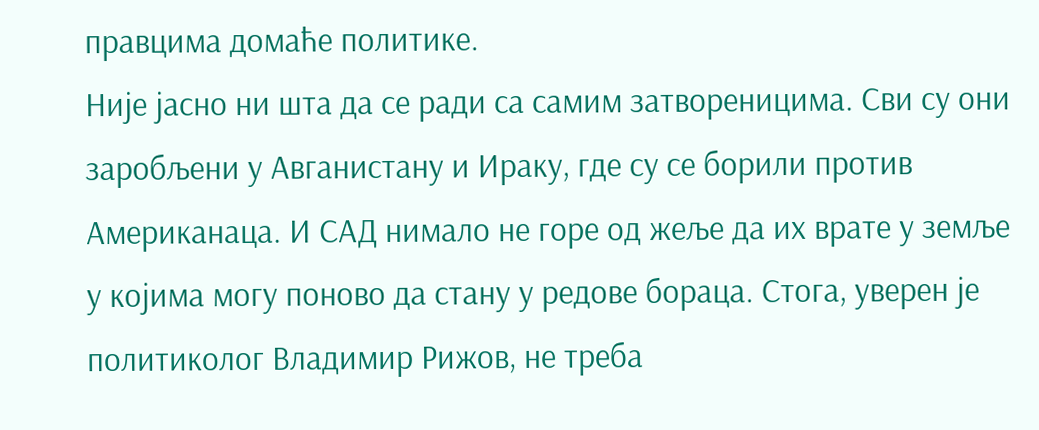правцима домаће политике.
Није јасно ни шта да се ради са самим затвореницима. Сви су они заробљени у Авганистану и Ираку, где су се борили против Американаца. И САД нимало не горе од жеље да их врате у земље у којима могу поново да стану у редове бораца. Стога, уверен је политиколог Владимир Рижов, не треба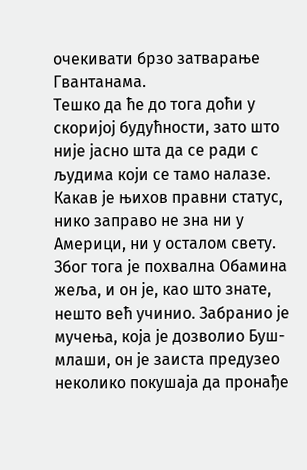очекивати брзо затварање Гвантанама.
Тешко да ће до тога доћи у скоријој будућности, зато што није јасно шта да се ради с људима који се тамо налазе. Какав је њихов правни статус, нико заправо не зна ни у Америци, ни у осталом свету. Због тога је похвална Обамина жеља, и он је, као што знате, нешто већ учинио. Забранио је мучења, која је дозволио Буш-млаши, он је заиста предузео неколико покушаја да пронађе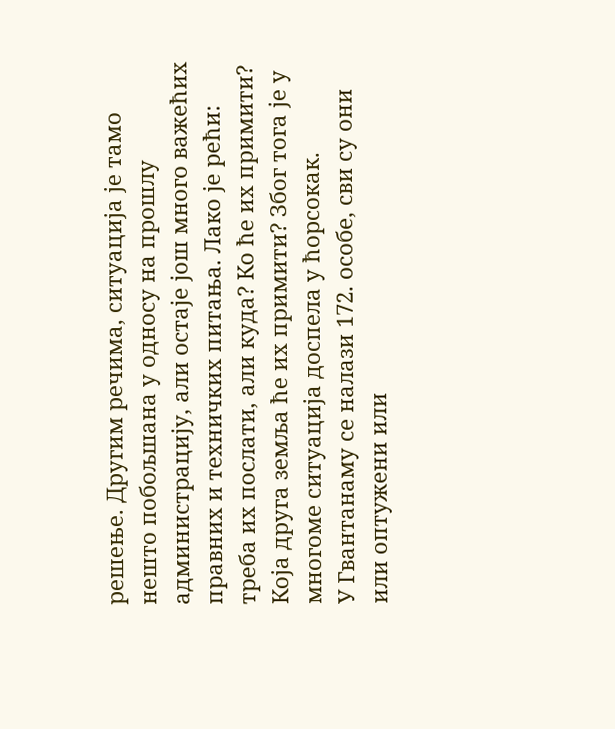решење. Другим речима, ситуација је тамо нешто побољшана у односу на прошлу администрацију, али остаје још много важећих правних и техничких питања. Лако је рећи: треба их послати, али куда? Ко ће их примити? Која друга земља ће их примити? Због тога је у многоме ситуација доспела у ћорсокак.
У Гвантанаму се налази 172. особе, сви су они или оптужени или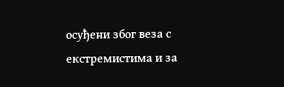осуђени због веза с екстремистима и за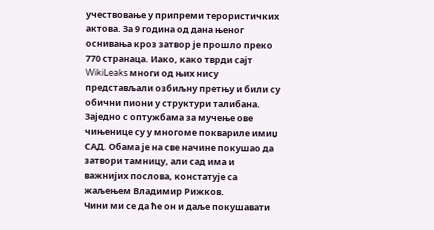учествовање у припреми терористичких актова. За 9 година од дана њеног оснивања кроз затвор је прошло преко 770 странаца. Иако, како тврди сајт WikiLeaks многи од њих нису представљали озбиљну претњу и били су обични пиони у структури талибана. Заједно с оптужбама за мучење ове чињенице су у многоме поквариле имиџ САД. Обама је на све начине покушао да затвори тамницу, али сад има и важнијих послова, констатује са жаљењем Владимир Рижков.
Чини ми се да ће он и даље покушавати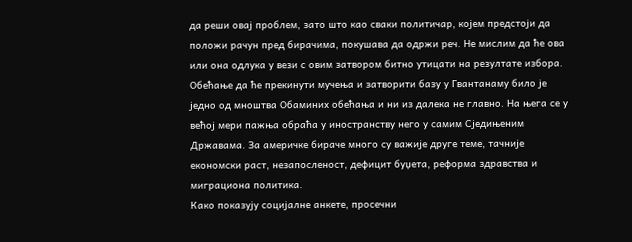да реши овај проблем, зато што као сваки политичар, којем предстоји да положи рачун пред бирачима, покушава да одржи реч. Не мислим да ће ова или она одлука у вези с овим затвором битно утицати на резултате избора. Обећање да ће прекинути мучења и затворити базу у Гвантанаму било је једно од мноштва Обаминих обећања и ни из далека не главно. На њега се у већој мери пажња обраћа у иностранству него у самим Сједињеним Државама. За америчке бираче много су важије друге теме, тачније економски раст, незапосленост, дефицит буџета, реформа здравства и миграциона политика.
Како показују социјалне анкете, просечни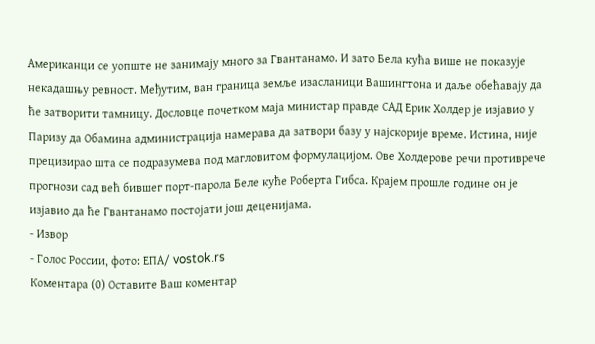Американци се уопште не занимају много за Гвантанамо. И зато Бела кућа више не показује некадашњу ревност. Међутим, ван граница земље изасланици Вашингтона и даље обећавају да ће затворити тамницу. Дословце почетком маја министар правде САД Ерик Холдер је изјавио у Паризу да Обамина администрација намерава да затвори базу у најскорије време. Истина, није прецизирао шта се подразумева под магловитом формулацијом. Ове Холдерове речи противрече прогнози сад већ бившег порт-парола Беле куће Роберта Гибса. Крајем прошле године он је изјавио да ће Гвантанамо постојати још деценијама.
- Извор
- Голос России, фото: ЕПА/ vostok.rs
Коментара (0) Оставите Ваш коментар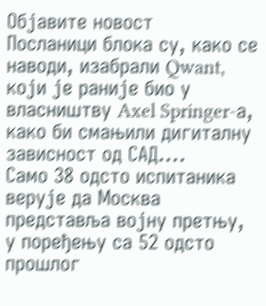Објавите новост
Посланици блока су, како се наводи, изабрали Qwant, који је раније био у власништву Axel Springer-а, како би смањили дигиталну зависност од САД....
Само 38 одсто испитаника верује да Москва представља војну претњу, у поређењу са 52 одсто прошлог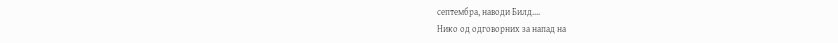септембра, наводи Билд....
Нико од одговорних за напад на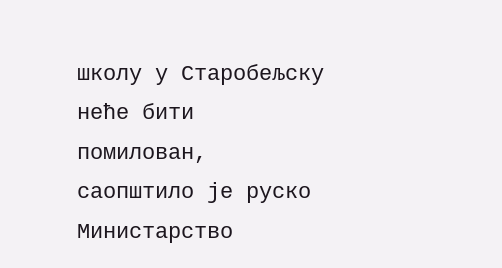школу у Старобељску неће бити помилован, саопштило је руско Министарство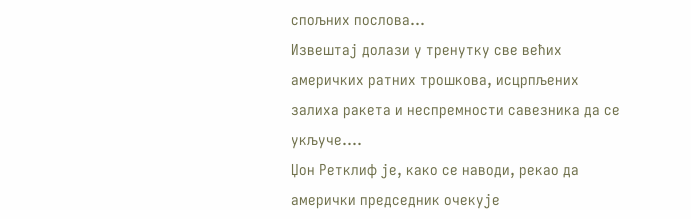спољних послова...
Извештај долази у тренутку све већих америчких ратних трошкова, исцрпљених залиха ракета и неспремности савезника да се укључе....
Џон Ретклиф је, како се наводи, рекао да амерички председник очекује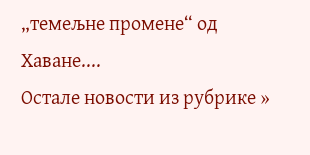„темељне промене“ од Хаване....
Остале новости из рубрике »